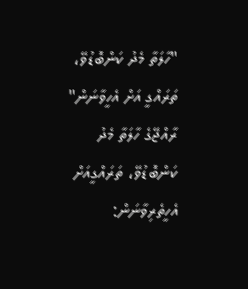"ހާލަތާ މެދު ކަންބޮޑުވޭ، ތަރައްގީ އަށް އެހީވާނަން"
ރާއްޖޭގެ ހާލަތާ މެދު ކަންބޮޑުވޭ، ތަރައްގީއަށް އެހީތެރިވާނަން: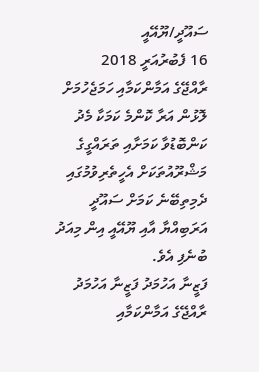ސައޫދީ/ޔޫއޭއީ
16 ފެބުރުއަރީ 2018
ރާއްޖޭގެ އަމާންކަމާއި ހަމަޖެހުމަށް ލޮޅުން އަރާ ކޮންމެ ކަމަކާ މެދު ކަންބޮޑުވާ ކަމަށާއި ތަރައްގީގެ މަޝްރޫއުތަކަށް އެހީތެރިވުމުގައި ދެމިތިބޭނެ ކަމަށް ސައޫދީ އަރަބިއްޔާ އާއި ޔޫއޭއީ އިން މިއަދު ބުނެފި އެވެ.
ފަޒީނާ އަހުމަދު ފަޒީނާ އަހުމަދު
ރާއްޖޭގެ އަމާންކަމާއި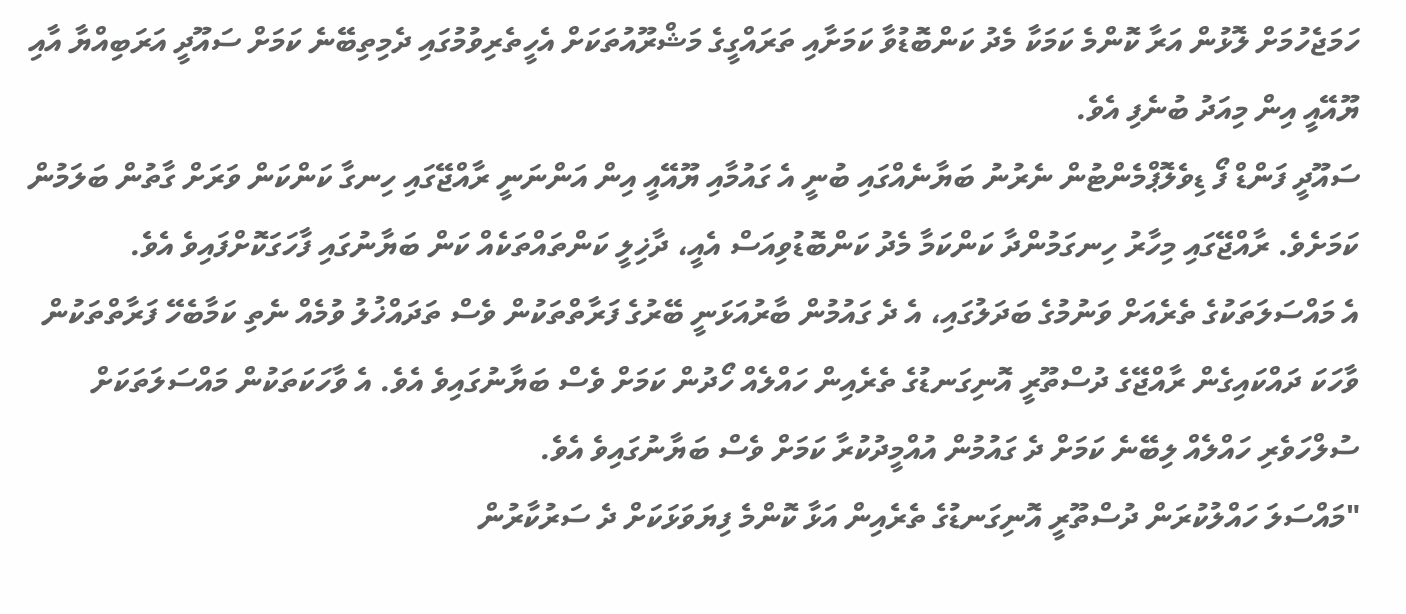ހަމަޖެހުމަށް ލޮޅުން އަރާ ކޮންމެ ކަމަކާ މެދު ކަންބޮޑުވާ ކަމަށާއި ތަރައްގީގެ މަޝްރޫއުތަކަށް އެހީތެރިވުމުގައި ދެމިތިބޭނެ ކަމަށް ސައޫދީ އަރަބިއްޔާ އާއި ޔޫއޭއީ އިން މިއަދު ބުނެފި އެވެ.
ސައޫދީ ފަންޑް ފޯ ޑިވެލޮޕްމެންޓުން ނެރުނު ބަޔާނެއްގައި ބުނީ އެ ގައުމާއި ޔޫއޭއީ އިން އަންނަނީ ރާއްޖޭގައި ހިނގާ ކަންކަން ވަރަށް ގާތުން ބަލަމުން ކަމަށެވެ. ރާއްޖޭގައި މިހާރު ހިނގަމުންދާ ކަންކަމާ މެދު ކަންބޮޑުވިއަސް އެއީ، ދާޚިލީ ކަންތައްތަކެއް ކަން ބަޔާނުގައި ފާހަގަކޮށްފައިވެ އެވެ.
އެ މައްސަލަތަކުގެ ތެރެއަށް ވަނުމުގެ ބަދަލުގައި، އެ ދެ ގައުމުން ބާރުއަޅަނީ ބޭރުގެ ފަރާތްތަކުން ވެސް ތަދައްޚުލު ވުމެއް ނެތި ކަމާބެހޭ ފަރާތްތަކުން ވާހަކަ ދައްކައިގެން ރާއްޖޭގެ ދުސްތޫރީ އޮނިގަނޑުގެ ތެރެއިން ހައްލެއް ހޯދުން ކަމަށް ވެސް ބަޔާނުގައިވެ އެވެ. އެ ވާހަކަތަކުން މައްސަލަތަކަށް ސުލްހަވެރި ހައްލެއް ލިބޭނެ ކަމަށް ދެ ގައުމުން އުއްމީދުކުރާ ކަމަށް ވެސް ބަޔާނުގައިވެ އެވެ.
"މައްސަލަ ހައްލުކުރަން ދުސްތޫރީ އޮނިގަނޑުގެ ތެރެއިން އަޅާ ކޮންމެ ފިޔަވަޅަކަށް ދެ ސަރުކާރުން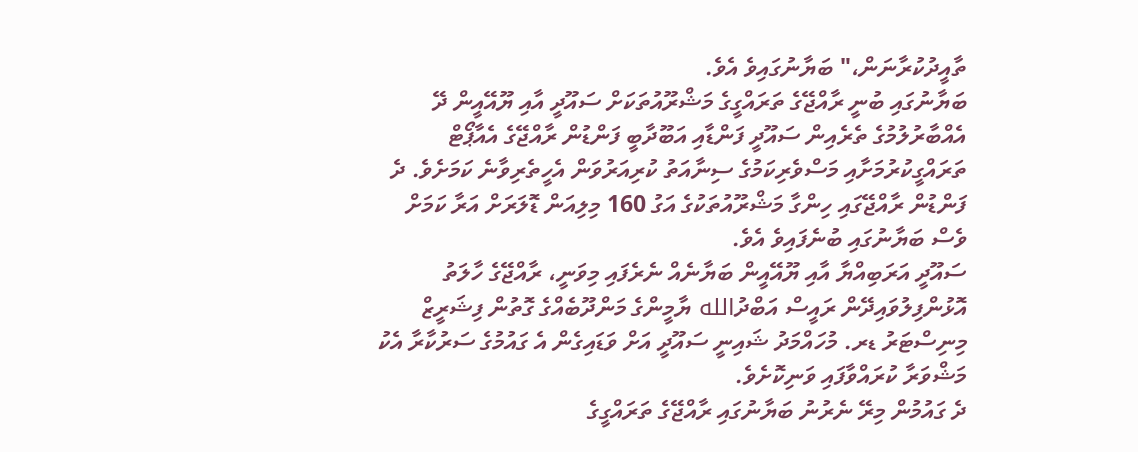ތާއީދުކުރާނަން،" ބަޔާނުގައިވެ އެވެ.
ބަޔާނުގައި ބުނީ ރާއްޖޭގެ ތަރައްގީގެ މަޝްރޫއުތަކަށް ސައޫދީ އާއި ޔޫއޭއީން ދޭ އެއްބާރުލުމުގެ ތެރެއިން ސައޫދީ ފަންޑާއި އަބޫދާބީ ފަންޑުން ރާއްޖޭގެ އެއާޕޯޓް ތަރައްގީކުރުމަށާއި މަސްވެރިކަމުގެ ސިނާއަތު ކުރިއަރުވަން އެހީތެރިވާނެ ކަމަށެވެ. ދެ ފަންޑުން ރާއްޖޭގައި ހިންގާ މަޝްރޫއުތަކުގެ އަގު 160 މިލިއަން ޑޮލަރަށް އަރާ ކަމަށް ވެސް ބަޔާނުގައި ބުނެފައިވެ އެވެ.
ސައޫދީ އަރަބިއްޔާ އާއި ޔޫއޭއީން ބަޔާނެއް ނެރެފައި މިވަނީ، ރާއްޖޭގެ ހާލަތު އޮޅުންފިލުވައިދޭން ރައީސް އަބްދުالله ޔާމީންގެ މަންދޫބެއްގެ ގޮތުން ފިޝަރީޒް މިނިސްޓަރު ޑރ. މުހައްމަދު ޝައިނީ ސައޫދީ އަށް ވަޑައިގެން އެ ގައުމުގެ ސަރުކާރާ އެކު މަޝްވަރާ ކުރައްވާފައި ވަނިކޮށެވެ.
ދެ ގައުމުން މިރޭ ނެރުނު ބަޔާނުގައި ރާއްޖޭގެ ތަރައްގީގެ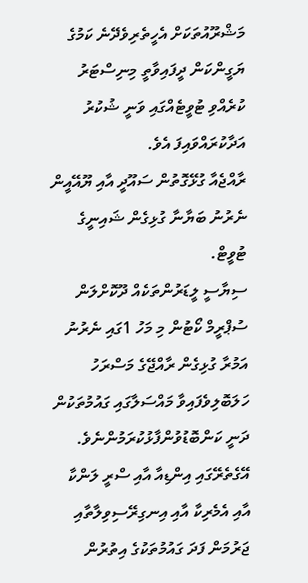މަޝްރޫއުތަކަށް އެހީތެރިވެދޭނެ ކަމުގެ ޔަގީންކަން ދީފައިވާތީ މިނިސްޓަރު ކުރެއްވި ޓުވީޓެއްގައި ވަނީ ޝުކުރު އަދާކުރައްވައިފަ އެވެ.
ރާއްޖެއާ ގުޅޭގޮތުން ސައޫދީ އާއި ޔޫއޭއީން ނެރުނު ބަޔާނާ ގުޅިގެން ޝައިނީގެ ޓުވީޓް.
ސިޔާސީ ލީޑަރުންތަކެއް ދޫކޮށްލަން ސުޕްރީމް ކޯޓުން މި މަހު 1ގައި ނެރުނު އަމުރާ ގުޅިގެން ރާއްޖޭގެ މަސްރަހު ހަލަބޮލިވެފައިވާ މައްސަލާގައި ގައުމުތަކުން ދަނީ ކަންބޮޑުވުންފާޅުކުރަމުންނެވެ. އޭގެތެރޭގައި އިންޑިއާ އާއި ސްރީ ލަންކާ އާއި އެމެރިކާ އާއި އިނގިރޭސިވިލާތާއި ޖަރުމަން ފަދަ ގައުމުތަކުގެ އިތުރުން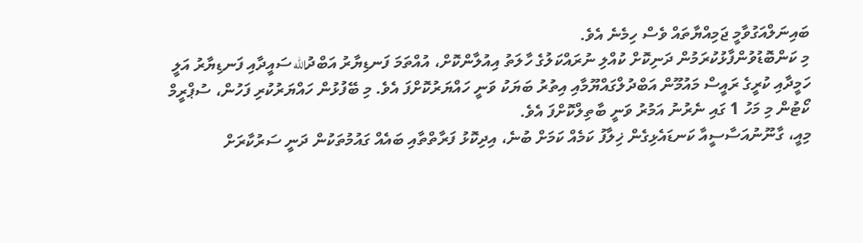ބައިނަލްއަގުވާމީ ޖަމިއްޔާތައް ވެސް ހިމެނެ އެވެ.
މި ކަންބޮޑުވުންފާޅުކުރަމުން ދަނިކޮށް ކުއްލި ނުރައްކަލުގެ ހާލަތު އިއުލާންކޮށް، އުއްތަމަ ފަނޑިޔާރު އަބްދުالله ސައީދާއި ފަނޑިޔާރު އަލީ ހަމީދާއި ކުރީގެ ރައީސް މައުމޫން އަބްދުލްގައްޔޫމާއި އިތުރު ބަޔަކު ވަނީ ހައްޔަރުކޮށްފަ އެވެ. މި ބޭފުޅުން ހައްޔަރުކުރި ފަހުން، ސުޕްރީމް ކޯޓުން މި މަހު 1 ގައި ނެރުނު އަމުރު ވަނީ ބާތިލްކޮށްފަ އެވެ.
މިއީ، ގާނޫނުއަސާސީއާ ކަނޑައެޅިގެން ޚިލާފު ކަމެއް ކަމަށް ބުނެ، އިދިކޮޅު ފަރާތްތާއި ބައެއް ގައުމުތަކުން ދަނީ ސަރުކާރަށް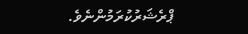ޕްރެޝަރުކުރަމުންނެވެ.